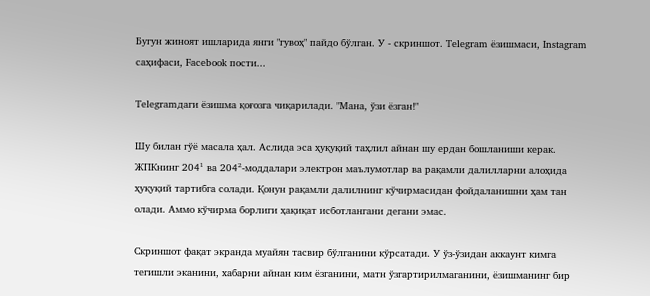Бугун жиноят ишларида янги "гувоҳ" пайдо бўлган. У - скриншот. Telegram ёзишмаси, Instagram саҳифаси, Facebook пости...

Telegramдаги ёзишма қоғозга чиқарилади. "Мана, ўзи ёзган!"

Шу билан гўё масала ҳал. Аслида эса ҳуқуқий таҳлил айнан шу ердан бошланиши керак. ЖПКнинг 204¹ ва 204²-моддалари электрон маълумотлар ва рақамли далилларни алоҳида ҳуқуқий тартибга солади. Қонун рақамли далилнинг кўчирмасидан фойдаланишни ҳам тан олади. Аммо кўчирма борлиги ҳақиқат исботлангани дегани эмас.

Скриншот фақат экранда муайян тасвир бўлганини кўрсатади. У ўз-ўзидан аккаунт кимга тегишли эканини, хабарни айнан ким ёзганини, матн ўзгартирилмаганини, ёзишманинг бир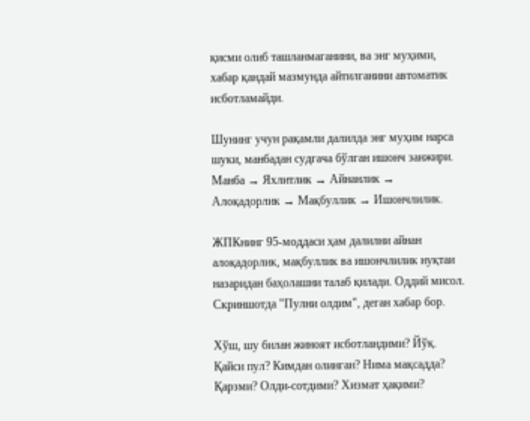қисми олиб ташланмаганини, ва энг муҳими, хабар қандай мазмунда айтилганини автоматик исботламайди.

Шунинг учун рақамли далилда энг муҳим нарса шуки, манбадан судгача бўлган ишонч занжири. Манба → Яхлитлик → Айнанлик → Алоқадорлик → Мақбуллик → Ишончлилик.

ЖПКнинг 95-моддаси ҳам далилни айнан алоқадорлик, мақбуллик ва ишончлилик нуқтаи назаридан баҳолашни талаб қилади. Оддий мисол. Скриншотда "Пулни олдим", деган хабар бор.

Хўш, шу билан жиноят исботландими? Йўқ. Қайси пул? Кимдан олинган? Нима мақсадда? Қарзми? Олди-сотдими? Хизмат ҳақими?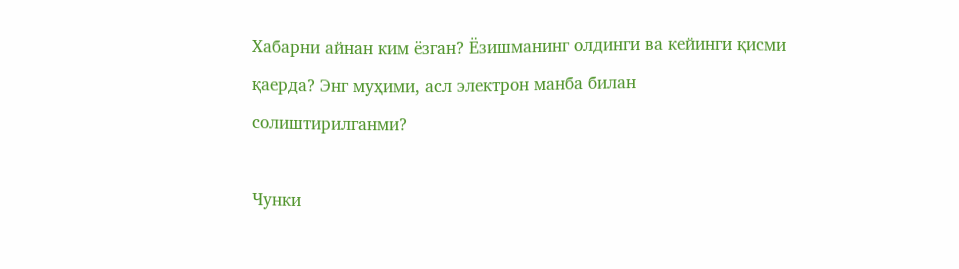Хабарни айнан ким ёзган? Ёзишманинг олдинги ва кейинги қисми қаерда? Энг муҳими, асл электрон манба билан солиштирилганми?

Чунки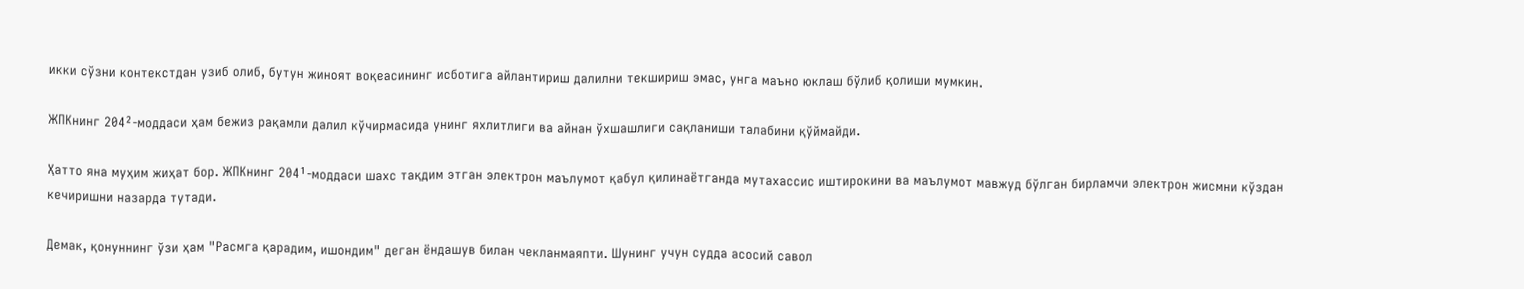икки сўзни контекстдан узиб олиб, бутун жиноят воқеасининг исботига айлантириш далилни текшириш эмас, унга маъно юклаш бўлиб қолиши мумкин.

ЖПКнинг 204²-моддаси ҳам бежиз рақамли далил кўчирмасида унинг яхлитлиги ва айнан ўхшашлиги сақланиши талабини қўймайди.

Ҳатто яна муҳим жиҳат бор. ЖПКнинг 204¹-моддаси шахс тақдим этган электрон маълумот қабул қилинаётганда мутахассис иштирокини ва маълумот мавжуд бўлган бирламчи электрон жисмни кўздан кечиришни назарда тутади.

Демак, қонуннинг ўзи ҳам "Расмга қарадим, ишондим" деган ёндашув билан чекланмаяпти. Шунинг учун судда асосий савол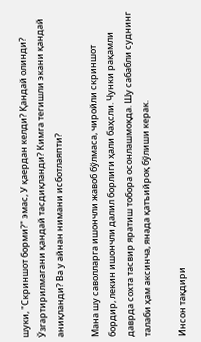шуки, "Скриншот борми?" эмас, У қаердан келди? Қандай олинди? Ўзгартирилмагани қандай тасдиқланди? Кимга тегишли экани қандай аниқланди? Ва у айнан нимани исботлаяпти?

Мана шу саволларга ишончли жавоб бўлмаса, чиройли скриншот бордир, лекин ишончли далил борлиги ҳали баҳсли. Чунки рақамли даврда сохта тасвир яратиш тобора осонлашмоқда. Шу сабабли суднинг талаби ҳам аксинча, янада қатъийроқ бўлиши керак.

Инсон тақдири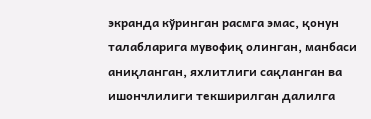экранда кўринган расмга эмас, қонун талабларига мувофиқ олинган, манбаси аниқланган, яхлитлиги сақланган ва ишончлилиги текширилган далилга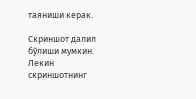таяниши керак.

Скриншот далил бўлиши мумкин. Лекин скриншотнинг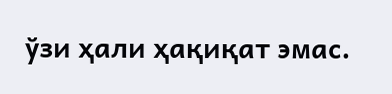ўзи ҳали ҳақиқат эмас.